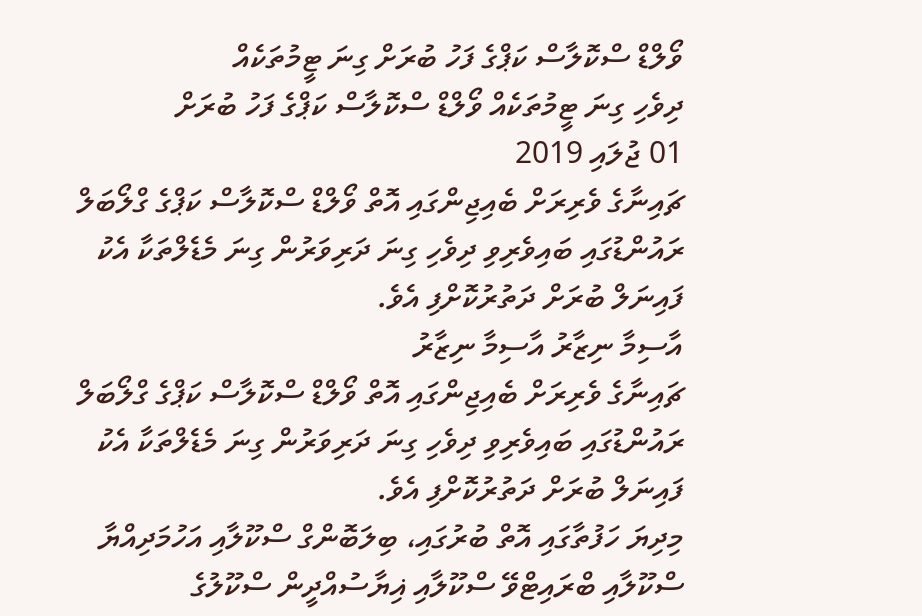ވޯލްޑް ސްކޮލާސް ކަޕްގެ ފަހު ބުރަށް ގިނަ ޓީމުތަކެއް
ދިވެހި ގިނަ ޓީމުތަކެއް ވޯލްޑް ސްކޮލާސް ކަޕްގެ ފަހު ބުރަށް
01 ޖުލައި 2019
ޗައިނާގެ ވެރިރަށް ބެއިޖިންގައި އޮތް ވޯލްޑް ސްކޮލާސް ކަޕްގެ ގްލޯބަލް ރައުންޑުގައި ބައިވެރިވި ދިވެހި ގިނަ ދަރިވަރުން ގިނަ މެޑެލްތަކާ އެކު ފައިނަލް ބުރަށް ދަތުރުކޮށްފި އެވެ.
އާސިމާ ނިޒާރު އާސިމާ ނިޒާރު
ޗައިނާގެ ވެރިރަށް ބެއިޖިންގައި އޮތް ވޯލްޑް ސްކޮލާސް ކަޕްގެ ގްލޯބަލް ރައުންޑުގައި ބައިވެރިވި ދިވެހި ގިނަ ދަރިވަރުން ގިނަ މެޑެލްތަކާ އެކު ފައިނަލް ބުރަށް ދަތުރުކޮށްފި އެވެ.
މިދިޔަ ހަފުތާގައި އޮތް ބުރުގައި، ބިލަބޮންގް ސްކޫލާއި އަހުމަދިއްޔާ ސްކޫލާއި ބްރައިޓްވޭ ސްކޫލާއި ޣިޔާސުއްދީން ސްކޫލުގެ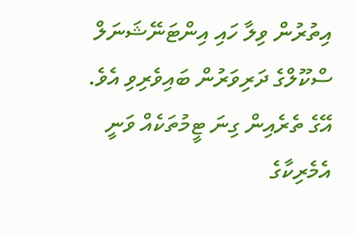އިތުރުން ވިލާ ހައި އިންޓަނޭޝަނަލް ސްކޫލްގެ ދަރިވަރުން ބައިވެރިވި އެވެ. އޭގެ ތެރެއިން ގިނަ ޓީމުތަކެއް ވަނީ އެމެރިކާގެ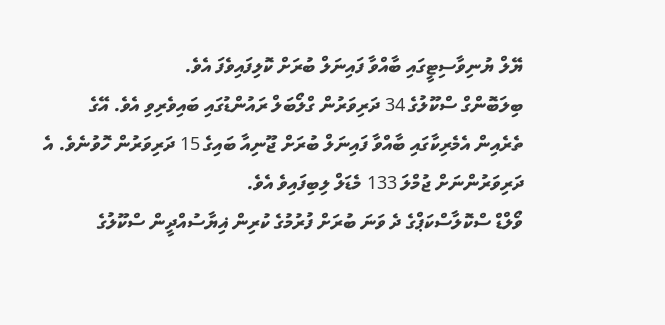ޔޭލް ޔުނިވާސިޓީގައި ބާއްވާ ފައިނަލް ބުރަށް ކޮލިފައިވެފަ އެވެ.
ބިލަބޮންގް ސްކޫލުގެ 34 ދަރިވަރުން ގްލޯބަލް ރައުންޑުގައި ބައިވެރިވި އެވެ. އޭގެ ތެރެއިން އެމެރިކާގައި ބާއްވާ ފައިނަލް ބުރަށް ޖޫނިއާ ބައިގެ 15 ދަރިވަރުން ހޮވުނެވެ. އެ ދަރިވަރުންނަށް ޖުމްލަ 133 މެޑަލް ލިބިފައިވެ އެވެ.
ވޯލްޑް ސްކޮލާސްކަޕްގެ ދެ ވަނަ ބުރަށް ފުރުމުގެ ކުރިން ޣިޔާސުއްދީން ސްކޫލުގެ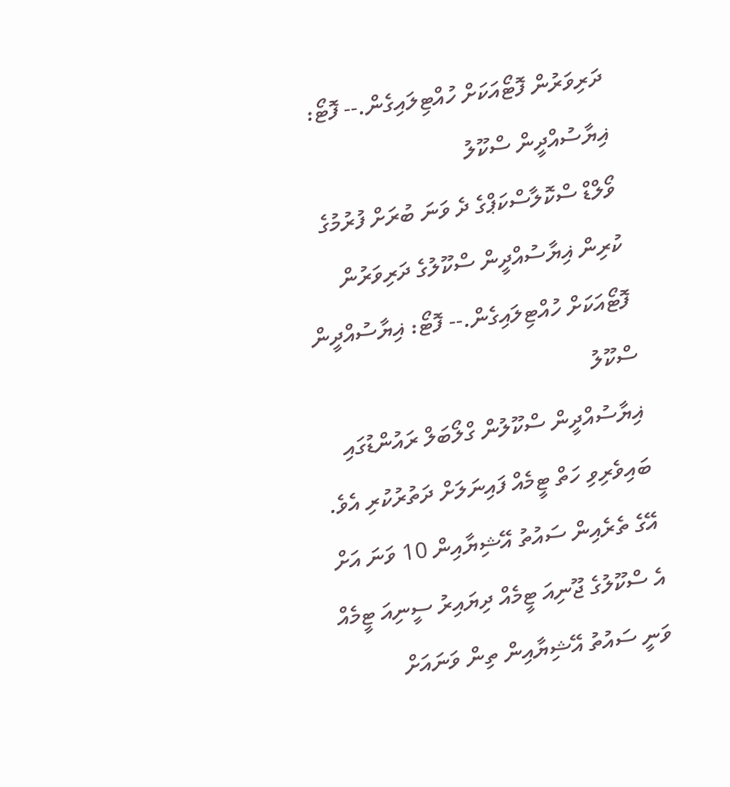ދަރިވަރުން ފޮޓޯއަކަށް ހުއްޓިލައިގެން.-- ފޮޓޯ: ޣިޔާސުއްދީން ސްކޫލު
ވޯލްޑް ސްކޮލާސްކަޕްގެ ދެ ވަނަ ބުރަށް ފުރުމުގެ ކުރިން ޣިޔާސުއްދީން ސްކޫލުގެ ދަރިވަރުން ފޮޓޯއަކަށް ހުއްޓިލައިގެން.-- ފޮޓޯ: ޣިޔާސުއްދީން ސްކޫލު
ޣިޔާސުއްދީން ސްކޫލުން ގްލޯބަލް ރައުންޑުގައި ބައިވެރިވި ހަތް ޓީމެއް ފައިނަލަށް ދަތުރުކުރި އެވެ. އޭގެ ތެރެއިން ސައުތު އޭޝިޔާއިން 10 ވަނަ އަށް އެ ސްކޫލުގެ ޖޫނިއަ ޓީމެއް ދިޔައިރު ސީނިއަ ޓީމެއް ވަނީ ސައުތު އޭޝިޔާއިން ތިން ވަނައަށް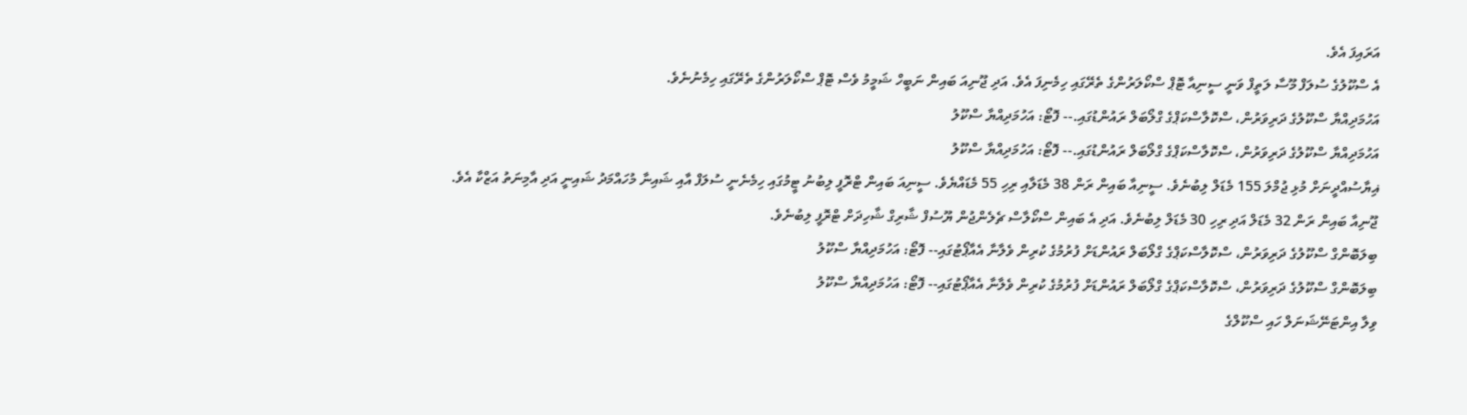އަރައިފަ އެވެ.
އެ ސްކޫލުގެ ސުލަފް މޫސާ ލަތީފް ވަނީ ސީނިއާ ޓޮޕް ސްކޯލަރުންގެ ތެރޭގައި ހިމެނިފަ އެވެ. އަދި ޖޫނިއަ ބައިން ނަބީހް ޝަމީމު ވެސް ޓޮޕް ސްކޯލަރުންގެ ތެރޭގައި ހިމެނުނެވެ.
އަހުމަދިއްޔާ ސްކޫލުގެ ދަރިވަރުން، ސްކޮލާސްކަޕްގެ ގްލޯބަލް ރައުންޑުގައި.-- ފޮޓޯ: އަހުމަދިއްޔާ ސްކޫލު
އަހުމަދިއްޔާ ސްކޫލުގެ ދަރިވަރުން، ސްކޮލާސްކަޕްގެ ގްލޯބަލް ރައުންޑުގައި.-- ފޮޓޯ: އަހުމަދިއްޔާ ސްކޫލު
ޣިޔާސުއްދީނަށް މުޅި ޖުމްލަ 155 މެޑަލް ލިބުނެވެ. ސީނިއާ ބައިން ރަން 38 މެޑަލާއި ރިހި 55 މެޑައްޔެވެ. ސީނިއަ ބައިން ޓްރޮފީ ލިބުނު ޓީމުގައި ހިމެނެނީ ސުލަފް އާއި ޝައިނާ މުހައްމަދު ޝައިނީ އަދި އާމިނަތު އަޒްކާ އެވެ.
ޖޫނިއާ ބައިން ރަން 32 މެޑަލް އަދި ރިހި 30 މެޑަލް ލިބުނެވެ. އަދި އެ ބައިން ސްކޯލާސް ޗެލެންޖުން ޔޫސުފް ޝާރިގް ޝާހިދަށް ޓްރޮފީ ލިބުނެވެ.
ބިލަބޮންގް ސްކޫލުގެ ދަރިވަރުން، ސްކޮލާސްކަޕްގެ ގްލޯބަލް ރައުންޑަށް ފުރުމުގެ ކުރިން ވެލާނާ އެއާޕޯޓުގައި-- ފޮޓޯ: އަހުމަދިއްޔާ ސްކޫލު
ބިލަބޮންގް ސްކޫލުގެ ދަރިވަރުން، ސްކޮލާސްކަޕްގެ ގްލޯބަލް ރައުންޑަށް ފުރުމުގެ ކުރިން ވެލާނާ އެއާޕޯޓުގައި-- ފޮޓޯ: އަހުމަދިއްޔާ ސްކޫލު
ވިލާ އިންޓަނޭޝަނަލް ހައި ސްކޫލްގެ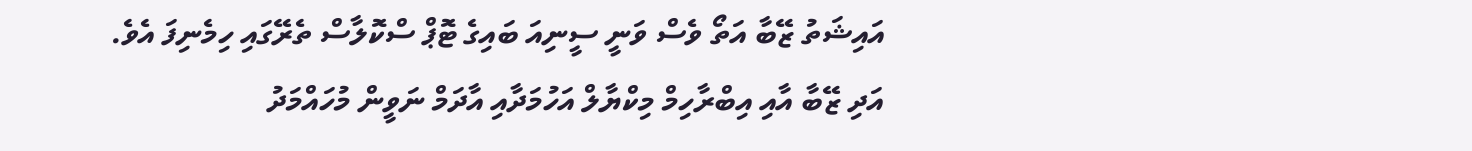އައިޝަތު ޒޭބާ އަތޯ ވެސް ވަނީ ސީނިއަ ބައިގެ ޓޮޕް ސްކޮލާސް ތެރޭގައި ހިމެނިފަ އެވެ. އަދި ޒޭބާ އާއި އިބްރާހިމް މިކްޔާލް އަހުމަދާއި އާދަމް ނަވީން މުހައްމަދު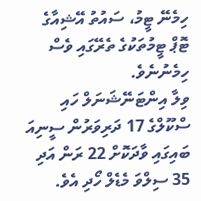ހިމެނޭ ޓީމު، ސައުތު އޭޝިއާގެ ޓޮޕް ޓީމުތަކުގެ ތެރޭގައި ވެސް ހިމެނުނެވެ.
ވިލާ އިންޓަނޭޝަނަލް ހައި ސްކޫލްގެ 17 ދަރިވަރުން ސީނިއަ ބައިގައި ވާދަކޮށް 22 ރަން އަދި 35 ސިލްވަ މެޑެލް ހޯދި އެވެ.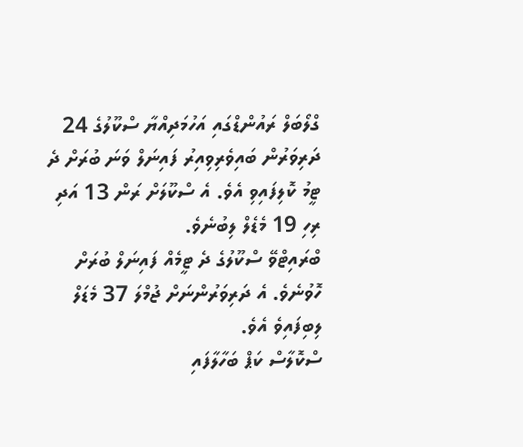ގްލޯބަލް ރައުންޑްގައި އަހުމަދިއްޔާ ސްކޫލުގެ 24 ދަރިވަރުން ބައިވެރިވިއިރު ފައިނަލް ވަނަ ބުރަށް ދެ ޓީމު ކޮލިފައިވި އެވެ. އެ ސްކޫލަށް ރަން 13 އަދި ރިހި 19 މެޑެލް ލިބުނެވެ.
ބްރައިޓްވޭ ސްކޫލުގެ ދެ ޓީމެއް ފައިނަލް ބުރަށް ހޮވުނެވެ. އެ ދަރިވަރުންނަށް ޖުމްލަ 37 މެޑަލް ލިބިފައިވެ އެވެ.
ސްކޮލާސް ކަޕް ބަހާލާފައި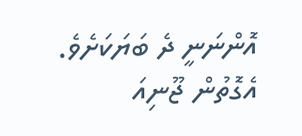އޮންނަނީ ދެ ބަޔަކަށެވެ. އެގޮތުން ޖޫނިއަ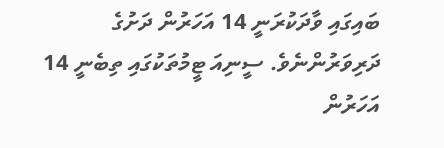ބައިގައި ވާދަކުރަނީ 14 އަހަރުން ދަށުގެ ދަރިވަރުންނެވެ. ސީނިއަ ޓީމުތަކުގައި ތިބެނީ 14 އަހަރުން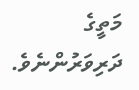މަތީގެ ދަރިވަރުންނެވެ.